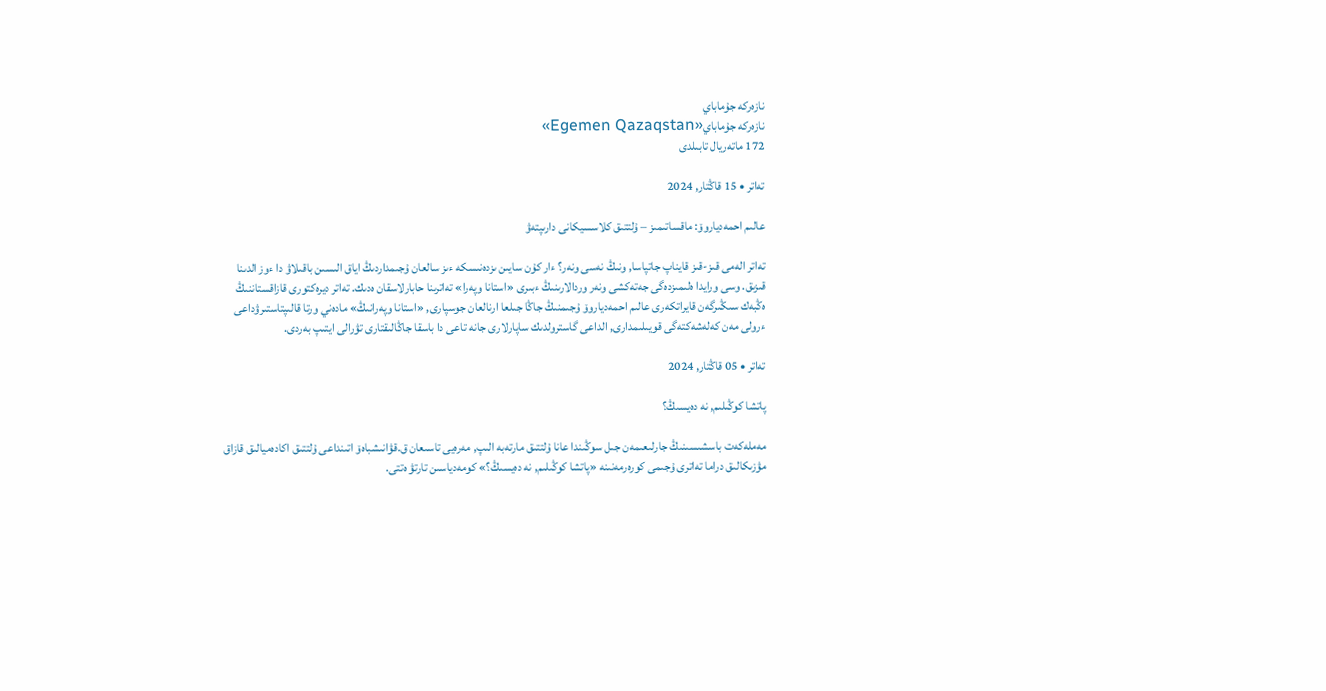نازەركە جۇماباي
نازەركە جۇماباي«Egemen Qazaqstan»
172 ماتەريال تابىلدى

تەاتر • 15 قاڭتار, 2024

عالىم احمەدياروۆ: ماقساتىمىز – ۇلتتىق كلاسسيكانى دارىپتەۋ

تەاتر الەمى قىز-قىز قايناپ جاتپاسا, ونىڭ نەسى ونەر؟ ءار كۇن سايىن ىزدەنىسكە ءىز سالعان ۇجىمداردىڭ اياق الىسىن باقىلاۋ دا ءوز الدىنا قىزىق. وسى ورايدا ەلىمىزدەگى جەتەكشى ونەر وردالارىنىڭ ءبىرى «استانا وپەرا» تەاترىنا حابارلاسقان ەدىك. تەاتر ديرەكتورى قازاقستاننىڭ ەڭبەك سىڭىرگەن قايراتكەرى عالىم احمەدياروۆ ۇجىمنىڭ جاڭا جىلعا ارنالعان جوسپارى, «استانا وپەرانىڭ» مادەني ورتا قالىپتاستىرۋداعى ءرولى مەن كەلەشەكتەگى قويىلىمدارى, الداعى گاسترولدىك ساپارلارى جانە تاعى دا باسقا جاڭالىقتارى تۋرالى ايتىپ بەردى.

تەاتر • 05 قاڭتار, 2024

پاتشا كوڭىلىم, نە دەيسىڭ؟

مەملەكەت باسشىسىنىڭ جارلىعىمەن جىل سوڭىندا عانا ۇلتتىق مارتەبە الىپ, مەرەيى تاسىعان ق.قۋانىشباەۆ اتىنداعى ۇلتتىق اكادەميالىق قازاق مۋزىكالىق دراما تەاترى ۇجىمى كورەرمەنىنە «پاتشا كوڭىلىم, نە دەيسىڭ؟» كومەدياسىن تارتۋ ەتتى.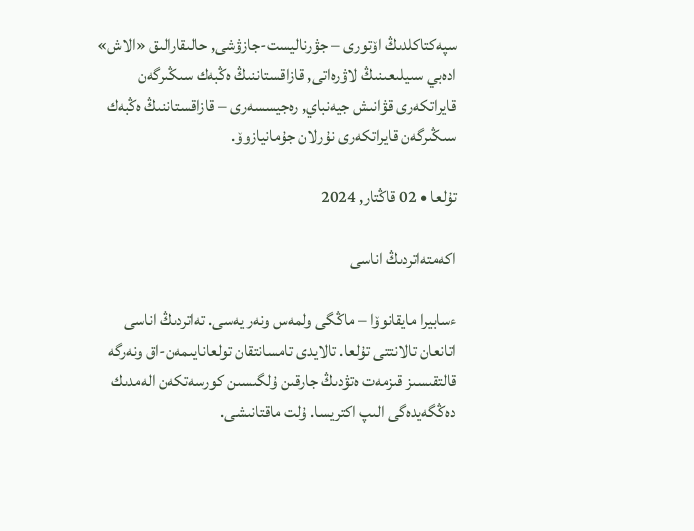سپەكتاكلدىڭ اۆتورى – جۋرناليست-جازۋشى, حالىقارالىق «الاش» ادەبي سىيلىعىنىڭ لاۋرەاتى, قازاقستاننىڭ ەڭبەك سىڭىرگەن قايراتكەرى قۋانىش جيەنباي, رەجيسسەرى – قازاقستاننىڭ ەڭبەك سىڭىرگەن قايراتكەرى نۇرلان جۇمانيازوۆ.

تۇلعا • 02 قاڭتار, 2024

اكەمتەاتردىڭ اناسى

ءسابيرا مايقانوۆا – ماڭگى ولمەس ونەر يەسى. تەاتردىڭ اناسى اتانعان تالانتتى تۇلعا. تالايدى تامسانتقان تولعانايىمەن-اق ونەرگە قالتقىسىز قىزمەت ەتۋدىڭ جارقىن ۇلگىسىن كورسەتكەن الەمدىك دەڭگەيدەگى الىپ اكتريسا. ۇلت ماقتانىشى.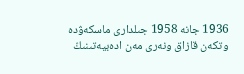1936 جانە 1958 جىلدارى ماسكەۋدە وتكەن قازاق ونەرى مەن ادەبيەتىنىڭ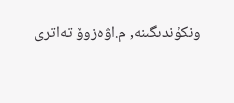ونكۇندىگىنە, م.اۋەزوۆ تەاترى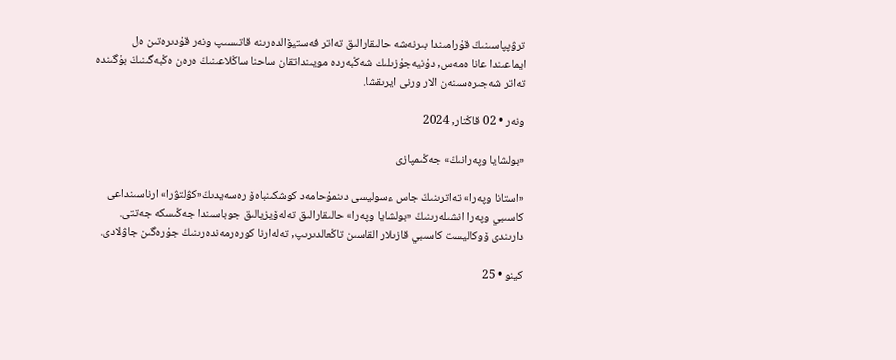ترۋپپاسىنىڭ قۇرامىندا بىرنەشە حالىقارالىق تەاتر فەستيۆالدەرىنە قاتىسىپ ونەر قۇدىرەتىن ەل ايماعىندا عانا ەمەس, دۇنيەجۇزىلىك شەڭبەردە مويىنداتقان ساحنا ساڭلاعىنىڭ ەرەن ەڭبەگىنىڭ بۇگىندە تەاتر شەجىرەسىنەن الار ورنى ايرىقشا.

ونەر • 02 قاڭتار, 2024

«بولشايا وپەرانىڭ» جەڭىمپازى

«استانا وپەرا» تەاترىنىڭ جاس ءسوليسى دىنمۇحامەد كوشكىنباەۆ رەسەيدىڭ«كۋلتۋرا» ارناسىنداعى كاسىبي وپەرا انشىلەرىنىڭ «بولشايا وپەرا» حالىقارالىق تەلەۆيزيالىق جوباسىندا جەڭىسكە جەتتى. دارىندى ۆوكاليست كاسىبي قازىلار القاسىن تاڭعالدىرىپ, تەلەارنا كورەرمەندەرىنىڭ جۇرەگىن جاۋلادى.

كينو • 25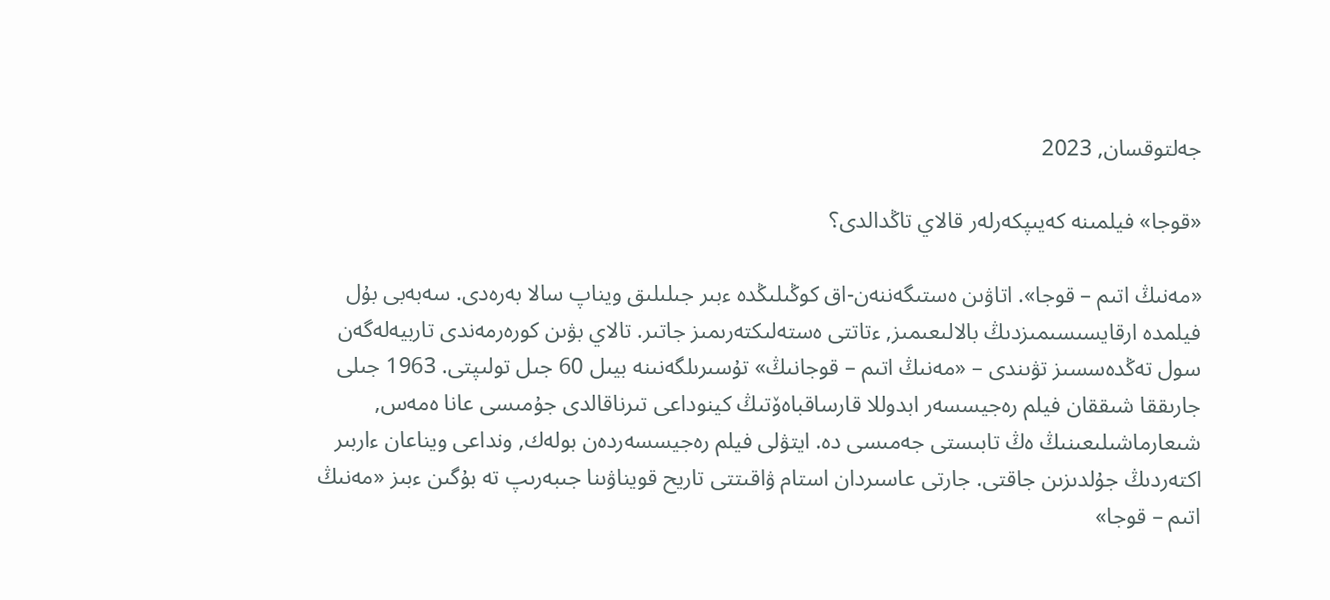جەلتوقسان, 2023

«قوجا» فيلمىنە كەيىپكەرلەر قالاي تاڭدالدى؟

«مەنىڭ اتىم – قوجا». اتاۋىن ەستىگەننەن-اق كوڭىلىڭدە ءبىر جىلىلىق ويناپ سالا بەرەدى. سەبەبى بۇل فيلمدە ارقايسىسىمىزدىڭ بالالىعىمىز, ءتاتتى ەستەلىكتەرىمىز جاتىر. تالاي بۋىن كورەرمەندى تاربيەلەگەن سول تەڭدەسسىز تۋىندى – «مەنىڭ اتىم – قوجانىڭ» تۇسىرىلگەنىنە بيىل 60 جىل تولىپتى. 1963 جىلى جارىققا شىققان فيلم رەجيسسەر ابدوللا قارساقباەۆتىڭ كينوداعى تىرناقالدى جۇمىسى عانا ەمەس, شىعارماشىلىعىنىڭ ەڭ تابىستى جەمىسى دە. ايتۋلى فيلم رەجيسسەردەن بولەك, ونداعى ويناعان ءاربىر اكتەردىڭ جۇلدىزىن جاقتى. جارتى عاسىردان استام ۋاقىتتى تاريح قويناۋىنا جىبەرىپ تە بۇگىن ءبىز «مەنىڭ اتىم – قوجا»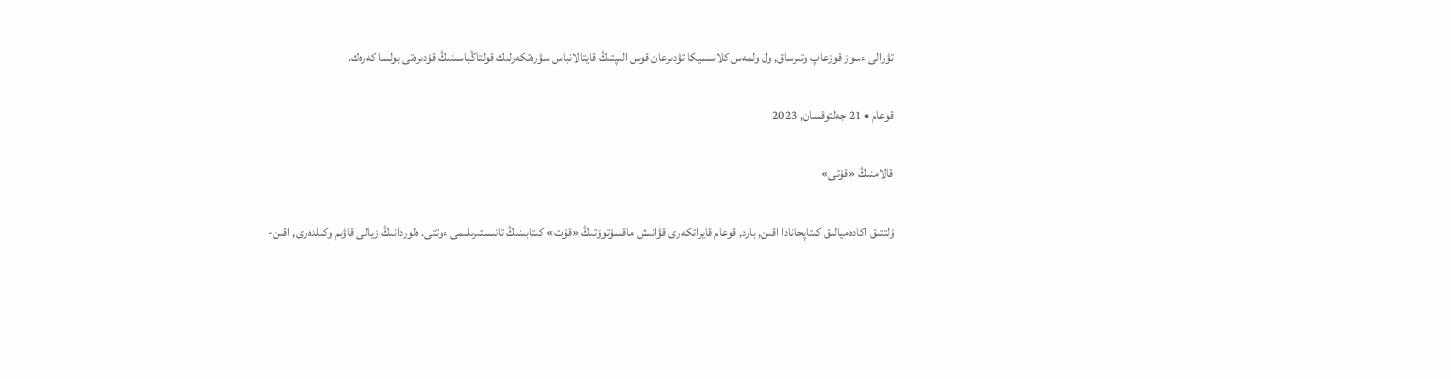تۋرالى ءسوز قوزعاپ وتىرساق, ول ولمەس كلاسسيكا تۋدىرعان قوس الىپتىڭ قايتالانباس سۋرەتكەرلىك قولتاڭباسىنىڭ قۇدىرەتى بولسا كەرەك.

قوعام • 21 جەلتوقسان, 2023

قالامنىڭ «قۇتى»

ۇلتتىق اكادەميالىق كىتاپحانادا اقىن, بارد, قوعام قايراتكەرى قۋانىش ماقسۇتوۆتىڭ «قۇت» كىتابىنىڭ تانىستىرىلىمى ءوتتى. ەلوردانىڭ زيالى قاۋىم وكىلدەرى, اقىن-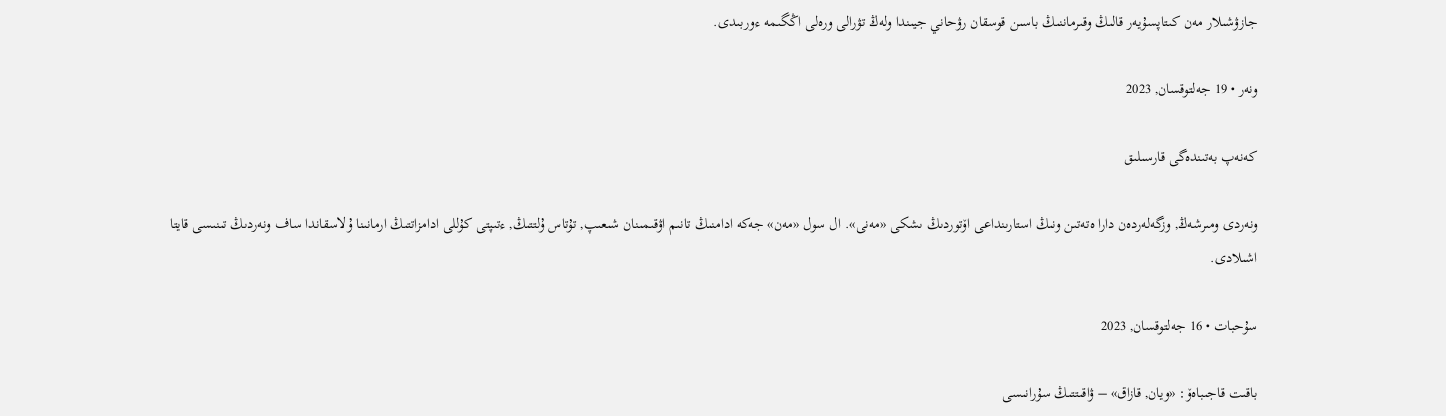جازۋشىلار مەن كىتاپسۇيەر قالىڭ وقىرماننىڭ باسىن قوسقان رۋحاني جيىندا ولەڭ تۋرالى ورەلى اڭگىمە ءوربىدى.

ونەر • 19 جەلتوقسان, 2023

كەنەپ بەتىندەگى قارسىلىق

ونەردى ومىرشەڭ, وزگەلەردەن دارا ەتەتىن ونىڭ استارىنداعى اۆتوردىڭ ىشكى «مەنى». ال سول «مەن» جەكە ادامنىڭ تانىم اۋقىمىنان شىعىپ, تۇتاس ۇلتتىڭ, ءتىپتى كۇللى ادامزاتتىڭ ارمانىنا ۇلاسقاندا ساف ونەردىڭ تىنىسى قايتا اشىلادى.

سۇحبات • 16 جەلتوقسان, 2023

باقىت قاجىباەۆ: «ويان, قازاق» – ۋاقىتتىڭ سۇرانىسى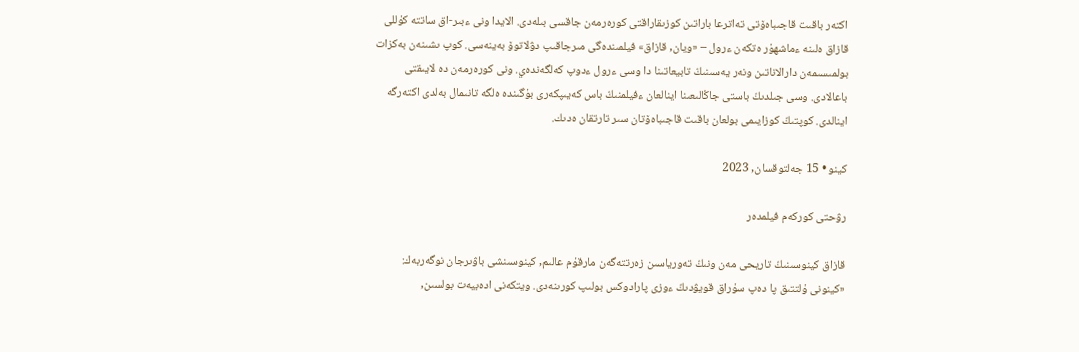اكتەر باقىت قاجىباەۆتى تەاترعا باراتىن كوزىقاراقتى كورەرمەن جاقسى بىلەدى. الايدا ونى ءبىر-اق ساتتە كۇللى قازاق ەلىنە ءماشھۇر ەتكەن ءرول – «ويان, قازاق» فيلمىندەگى مىرجاقىپ دۋلاتوۆ بەينەسى. كوپ ىشىنەن بەكزات بولمىسىمەن دارالاناتىن ونەر يەسىنىڭ تابيعاتىنا دا وسى ءرول ءدوپ كەلگەندەي. ونى كورەرمەن دە لايىقتى باعالادى. وسى جىلدىڭ باستى جاڭالىعىنا اينالعان ءفيلمنىڭ باس كەيىپكەرى بۇگىندە ەلگە تانىمال بەلدى اكتەرگە اينالدى. كوپتىڭ كوزايىمى بولعان باقىت قاجىباەۆتان سىر تارتقان ەدىك.

كينو • 15 جەلتوقسان, 2023

رۋحتى كوركەم فيلمدەر

قازاق كينوسىنىڭ تاريحى مەن ونىڭ تەورياسىن زەرتتەگەن مارقۇم عالىم, كينوسىنشى باۋىرجان نوگەربەك: «كينونى ۇلتتىق پا دەپ سۇراق قويۋدىڭ ءوزى پارادوكس بولىپ كورىنەدى. ويتكەنى ادەبيەت بولسىن,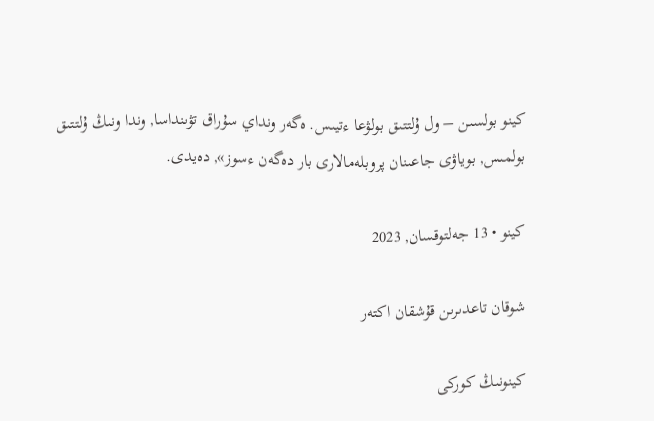كينو بولسىن – ول ۇلتتىق بولۋعا ءتيىس. ەگەر ونداي سۇراق تۋىنداسا, وندا ونىڭ ۇلتتىق بولمىس, بوياۋى جاعىنان پروبلەمالارى بار دەگەن ءسوز», دەيدى.

كينو • 13 جەلتوقسان, 2023

شوقان تاعدىرىن قۇشقان اكتەر

كينونىڭ كوركى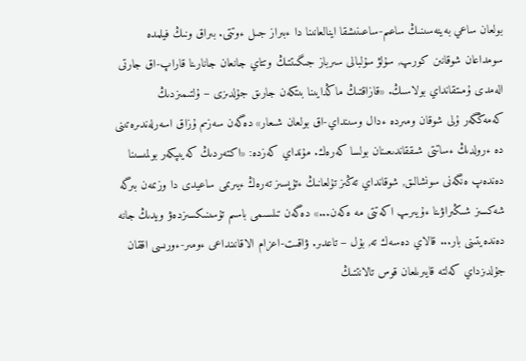بولعان ساعي بەينەسىنىڭ ساعىم-ساعىنىشقا اينالعانىنا دا ءبىراز جىل ءوتتى. بىراق ونىڭ فيلمدە سومداعان شوقانىن كورىپ, سۇلۋ سۇلبالى سىرباز جىگىتتىڭ وتتاي جانعان جانارىنا قاراپ-اق جارتى الەمدى ۇمىتقانداي بولاسىڭ. «قازاقتىڭ ماڭدايىنا بىتكەن جارىق جۇلدىزى – ۇلتىمىزدىڭ كەمەڭگەر ۇلى شوقان ومىردە ءدال وسىنداي-اق بولعان شىعار» دەگەن سەزىم ۇزاق اسەرلەندىرەتىنى دە ءرولدىڭ ءساتتى شىققاندىعىنان بولسا كەرەك. مۇنداي كەزدە: «اكتەردىڭ كەيىپكەر بولمىسىنا دەندەپ ەنگەنى سونشالىق, شوقانداي تەڭىز تۇلعانىڭ ءتۇپسىز تەرەڭ ءيىرىمى ساعيدى دا وزىمەن بىرگە شەكسىز شىڭىراۋىنا ءۇيىرىپ اكەتتى مە ەكەن...» دەگەن تىلسىمى باسىم تۇسىنىكسىزدەۋ ويدىڭ جانە دەندەيتىنى بار... قالاي دەسەك تە, بۇل – تاعدىر. ۋاقىت-اعزام الاقانىنداعى ءومىر-ءورىسى اققان جۇلدىزداي كەلتە قايىرىلعان قوس تالانتتىڭ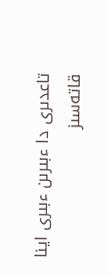تاعدىرى دا ءبىرىن ءبىرى اينا قاتەسىز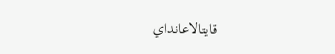قايتالاعانداي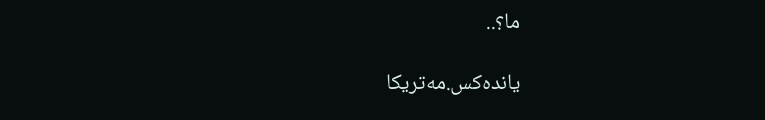ما؟..

ياندەكس.مەتريكا